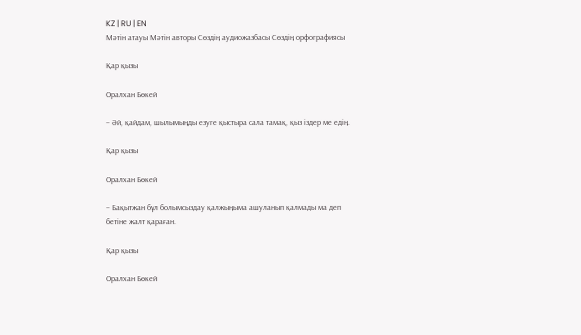KZ | RU | EN
Мәтін атауы Мәтін авторы Сөздің аудиожазбасы Сөздің орфографиясы

Қар қызы

Оралхан Бөкей

– Әй, қайдам, шылымыңды езуге қыстыра сала тамақ, қыз іздер ме едің.

Қар қызы

Оралхан Бөкей

– Бақытжан бұл болымсыздау қалжыңыма ашуланып қалмады ма деп бетіне жалт қараған.

Қар қызы

Оралхан Бөкей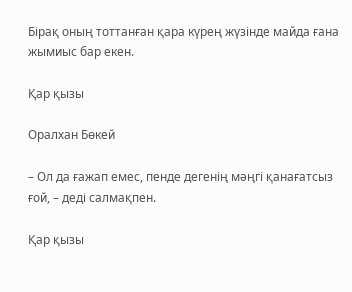Бірақ оның тоттанған қара күрең жүзінде майда ғана жымиыс бар екен.

Қар қызы

Оралхан Бөкей

– Ол да ғажап емес, пенде дегенің мәңгі қанағатсыз ғой, – деді салмақпен.

Қар қызы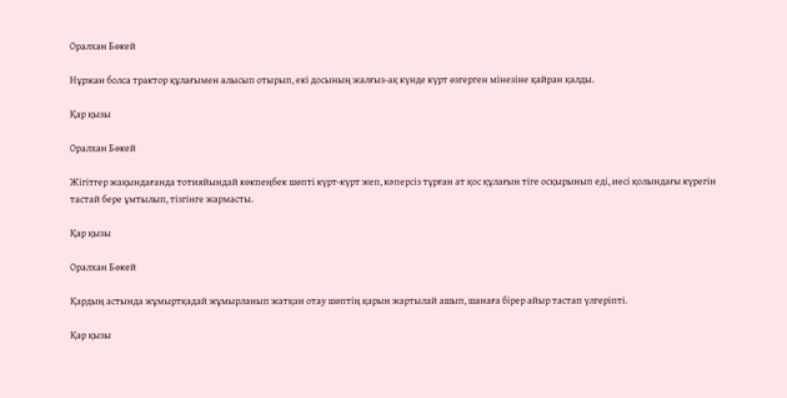Оралхан Бөкей

Нұржан болса трактор құлағымен алысып отырып, екі досының жалғыз-ақ күнде күрт өзгерген мінезіне қайран қалды.

Қар қызы

Оралхан Бөкей

Жігітгер жақындағанда тотияйындай көкпеңбек шөпті күрт-күрт жеп, кәперсіз тұрған ат қос құлағын тіге осқырынып еді, иесі қолындағы күрегін тастай бере ұмтылып, тізгінге жармасты.

Қар қызы

Оралхан Бөкей

Қардың астында жұмыртқадай жұмырланып жатқан отау шөптің қарын жартылай ашып, шанаға бірер айыр тастап үлгеріпті.

Қар қызы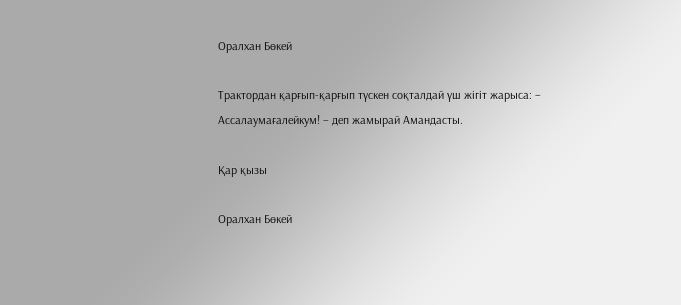Оралхан Бөкей

Трактордан қарғып-қарғып түскен соқталдай үш жігіт жарыса: – Ассалаумағалейкум! – деп жамырай Амандасты.

Қар қызы

Оралхан Бөкей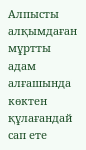Алпысты алқымдаған мұртты адам алғашында көктен құлағандай сап ете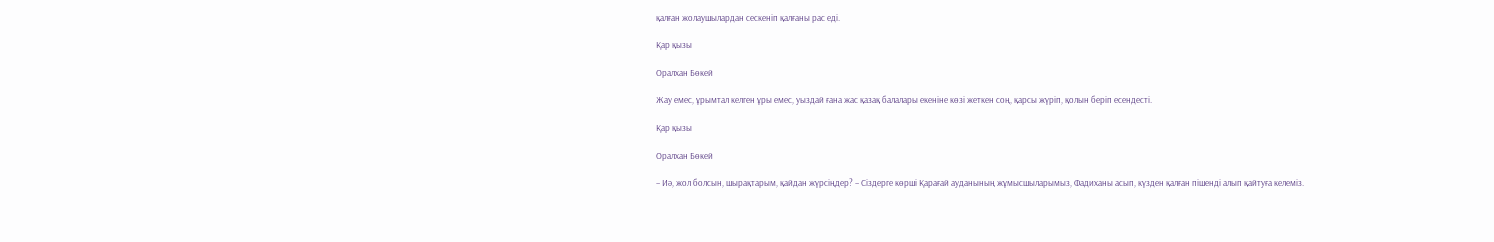қалған жолаушылардан сескеніп қалғаны рас еді.

Қар қызы

Оралхан Бөкей

Жау емес, ұрымтал келген ұры емес, уыздай ғана жас қазақ балалары екеніне көзі жеткен соң, қарсы жүріп, қолын беріп есендесті.

Қар қызы

Оралхан Бөкей

– Иә, жол болсын, шырақтарым, қайдан жүрсіңдер? – Сіздерге көрші Қарағай ауданының жұмысшыларымыз, Фадиханы асып, күзден қалған пішенді алып қайтуға келеміз.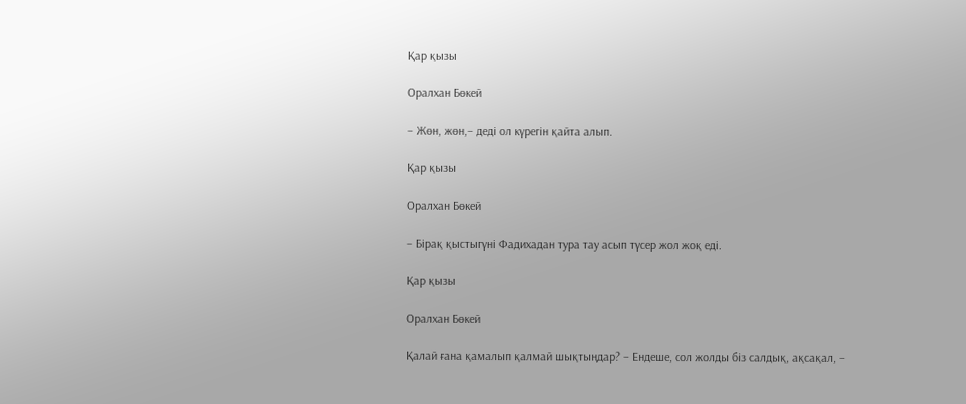Қар қызы

Оралхан Бөкей

– Жөн, жөн,– деді ол күрегін қайта алып.

Қар қызы

Оралхан Бөкей

– Бірақ қыстыгүні Фадихадан тура тау асып түсер жол жоқ еді.

Қар қызы

Оралхан Бөкей

Қалай ғана қамалып қалмай шықтыңдар? – Ендеше, сол жолды біз салдық, ақсақал, –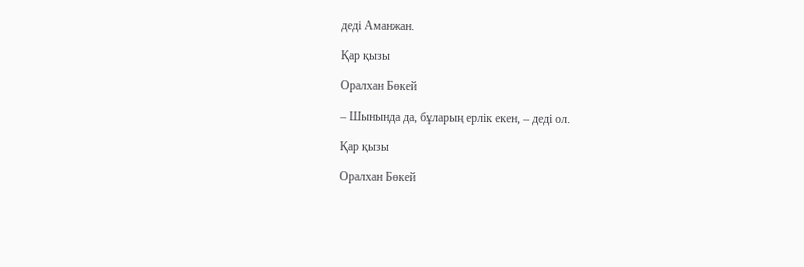деді Аманжан.

Қар қызы

Оралхан Бөкей

– Шынында да, бұларың ерлік екен, – деді ол.

Қар қызы

Оралхан Бөкей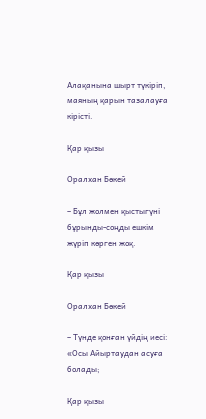Алақанына шырт түкіріп, маяның қарын тазалауға кірісті.

Қар қызы

Оралхан Бөкей

– Бұл жолмен қыстыгүні бұрынды-соңды ешкім жүріп көрген жоқ.

Қар қызы

Оралхан Бөкей

– Түнде қонған үйдің иесі: «Осы Айыртаудан асуға болады;

Қар қызы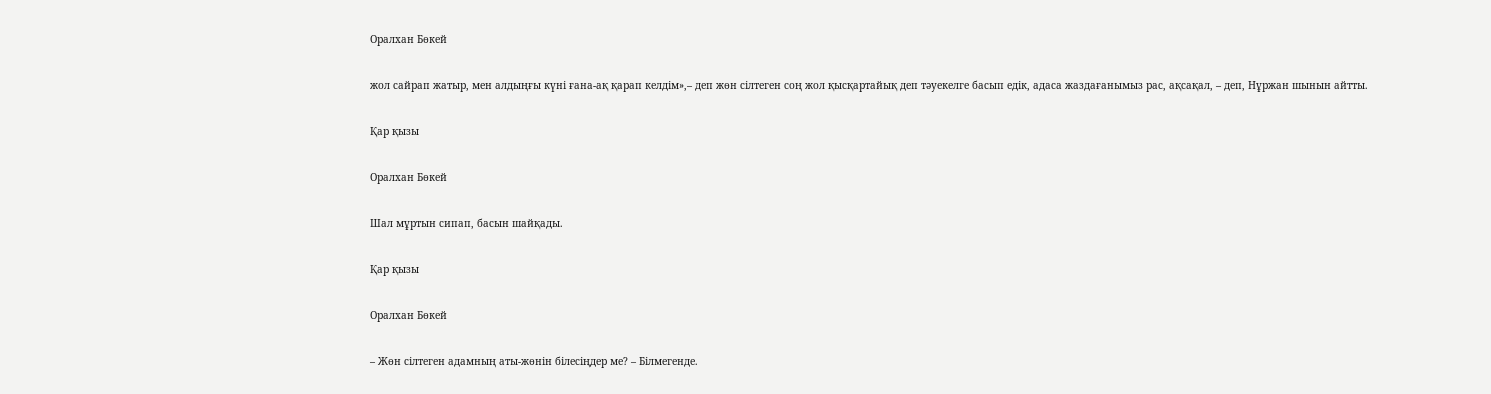Оралхан Бөкей

жол сайрап жатыр, мен алдыңғы күні ғана-ақ қарап келдім»,– деп жөн сілтеген соң жол қысқартайық деп тәуекелге басып едік, адаса жаздағанымыз рас, ақсақал, – деп, Нұржан шынын айтты.

Қар қызы

Оралхан Бөкей

Шал мұртын сипап, басын шайқады.

Қар қызы

Оралхан Бөкей

– Жөн сілтеген адамның аты-жөнін білесіңдер ме? – Білмегенде.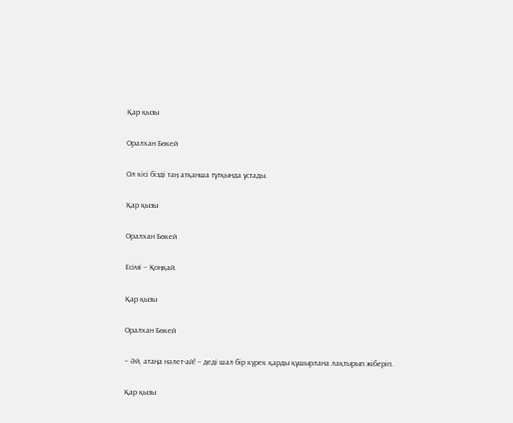Қар қызы

Оралхан Бөкей

Ол кісі бізді таң атқанша тұтқында ұстады.

Қар қызы

Оралхан Бөкей

Есімі – Қоңқай.

Қар қызы

Оралхан Бөкей

– Әй, атаңа нәлет-ай! – деді шал бір күрек қарды құшырлана лақтырып жіберіп.

Қар қызы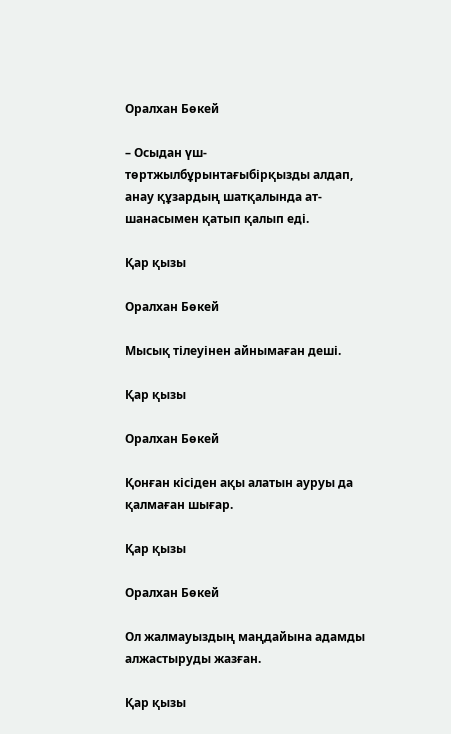Оралхан Бөкей

– Осыдан үш-төртжылбұрынтағыбірқызды алдап, анау құзардың шатқалында ат-шанасымен қатып қалып еді.

Қар қызы

Оралхан Бөкей

Мысық тілеуінен айнымаған деші.

Қар қызы

Оралхан Бөкей

Қонған кісіден ақы алатын ауруы да қалмаған шығар.

Қар қызы

Оралхан Бөкей

Ол жалмауыздың маңдайына адамды алжастыруды жазған.

Қар қызы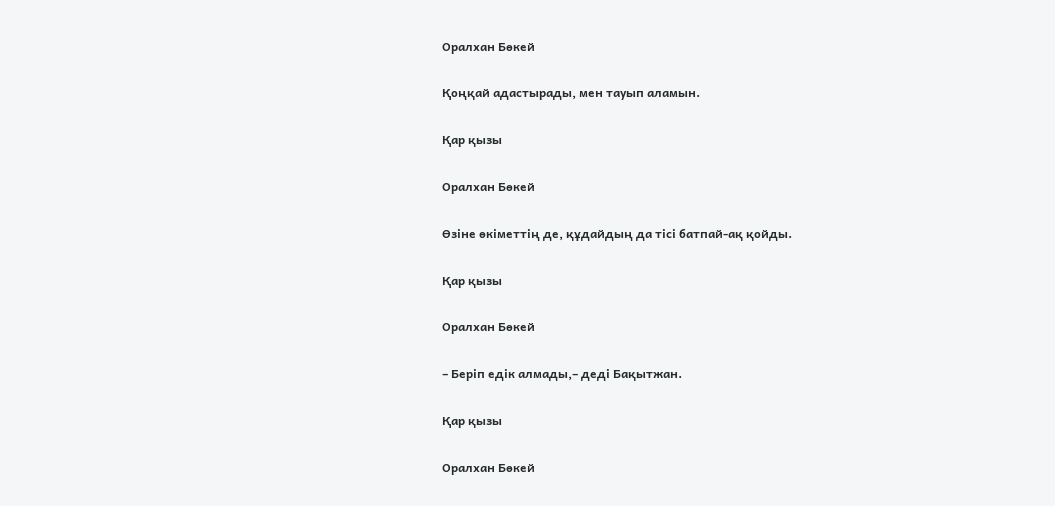Оралхан Бөкей

Қоңқай адастырады, мен тауып аламын.

Қар қызы

Оралхан Бөкей

Өзіне өкіметтің де, құдайдың да тісі батпай-ақ қойды.

Қар қызы

Оралхан Бөкей

– Беріп едік алмады,– деді Бақытжан.

Қар қызы

Оралхан Бөкей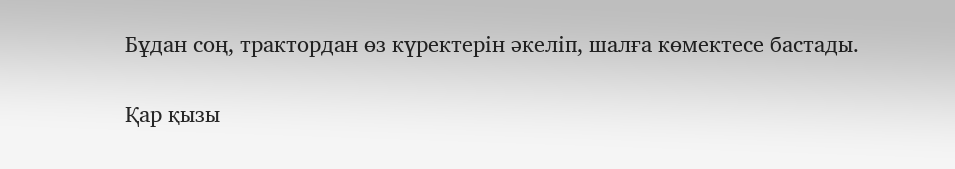Бұдан соң, трактордан өз күректерін әкеліп, шалға көмектесе бастады.

Қар қызы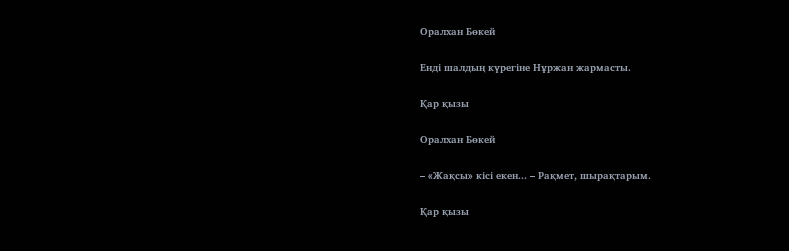Оралхан Бөкей

Енді шалдың күрегіне Нұржан жармасты.

Қар қызы

Оралхан Бөкей

– «Жақсы» кісі екен... – Рақмет, шырақтарым.

Қар қызы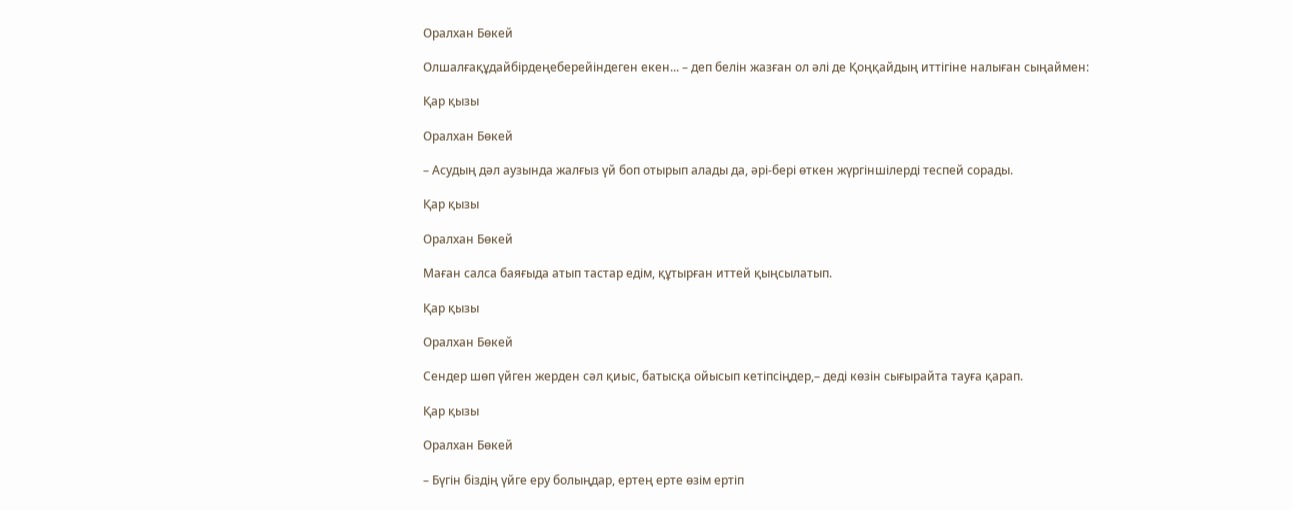Оралхан Бөкей

Олшалғақұдайбірдеңеберейіндеген екен... – деп белін жазған ол әлі де Қоңқайдың иттігіне налыған сыңаймен:

Қар қызы

Оралхан Бөкей

– Асудың дәл аузында жалғыз үй боп отырып алады да, әрі-бері өткен жүргіншілерді теспей сорады.

Қар қызы

Оралхан Бөкей

Маған салса баяғыда атып тастар едім, құтырған иттей қыңсылатып.

Қар қызы

Оралхан Бөкей

Сендер шөп үйген жерден сәл қиыс, батысқа ойысып кетіпсіңдер,– деді көзін сығырайта тауға қарап.

Қар қызы

Оралхан Бөкей

– Бүгін біздің үйге еру болыңдар, ертең ерте өзім ертіп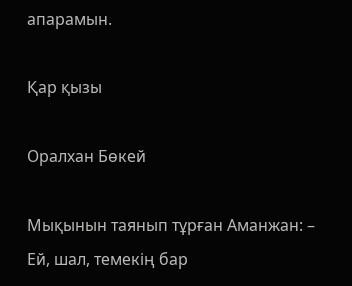апарамын.

Қар қызы

Оралхан Бөкей

Мықынын таянып тұрған Аманжан: – Ей, шал, темекің бар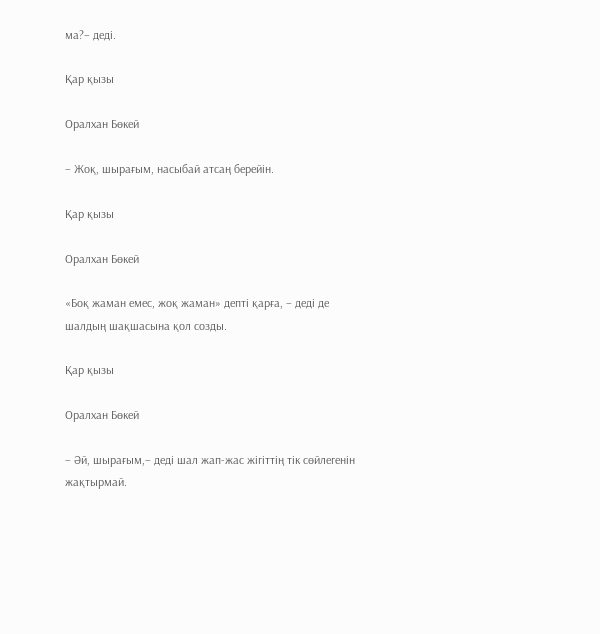ма?– деді.

Қар қызы

Оралхан Бөкей

– Жоқ, шырағым, насыбай атсаң берейін.

Қар қызы

Оралхан Бөкей

«Боқ жаман емес, жоқ жаман» депті қарға, – деді де шалдың шақшасына қол созды.

Қар қызы

Оралхан Бөкей

– Әй, шырағым,– деді шал жап-жас жігіттің тік сөйлегенін жақтырмай.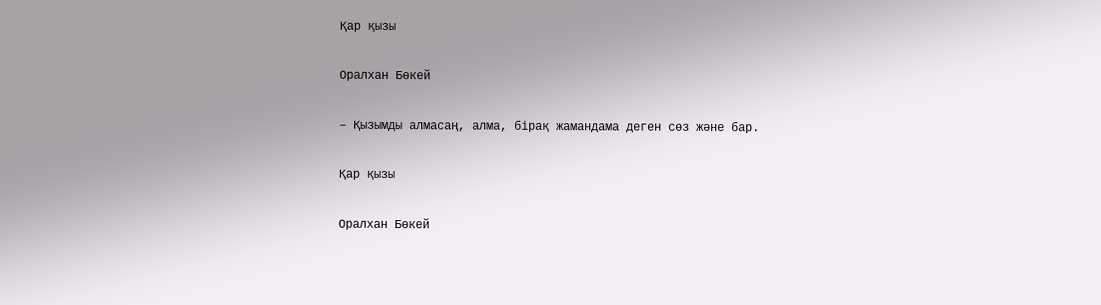Қар қызы

Оралхан Бөкей

– Қызымды алмасаң, алма, бірақ жамандама деген сөз және бар.

Қар қызы

Оралхан Бөкей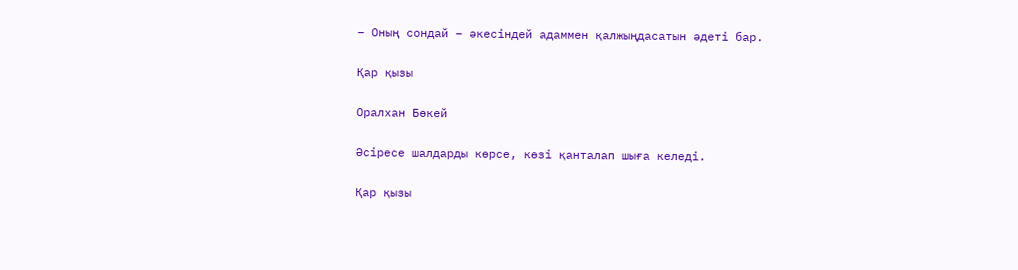– Оның сондай – әкесіндей адаммен қалжыңдасатын әдеті бар.

Қар қызы

Оралхан Бөкей

Әсіресе шалдарды көрсе, көзі қанталап шыға келеді.

Қар қызы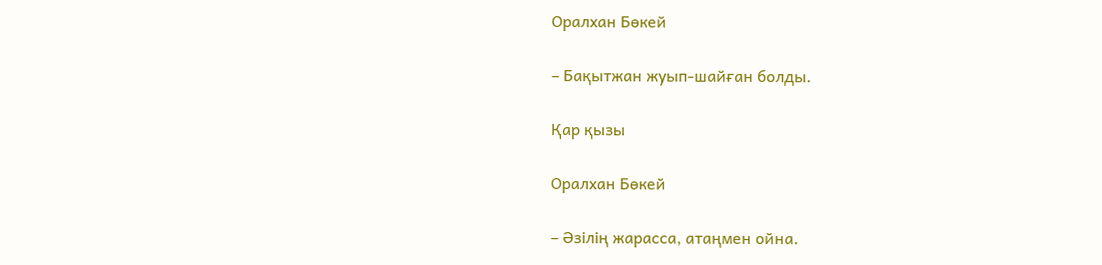Оралхан Бөкей

– Бақытжан жуып-шайған болды.

Қар қызы

Оралхан Бөкей

– Әзілің жарасса, атаңмен ойна.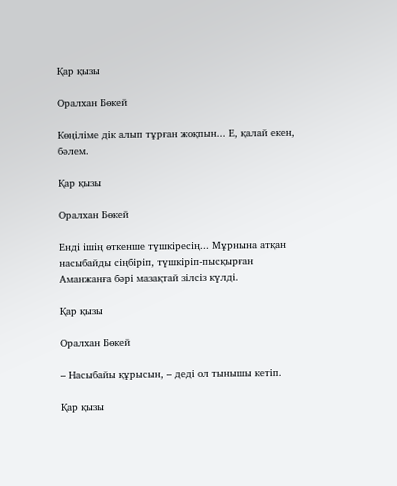Қар қызы

Оралхан Бөкей

Көңіліме дік алып тұрған жоқпын... Е, қалай екен, бәлем.

Қар қызы

Оралхан Бөкей

Енді ішің өткенше түшкіресің... Мұрнына атқан насыбайды сіңбіріп, түшкіріп-пысқырған Аманжанға бәрі мазақтай зілсіз күлді.

Қар қызы

Оралхан Бөкей

– Насыбайы құрысын, – деді ол тынышы кетіп.

Қар қызы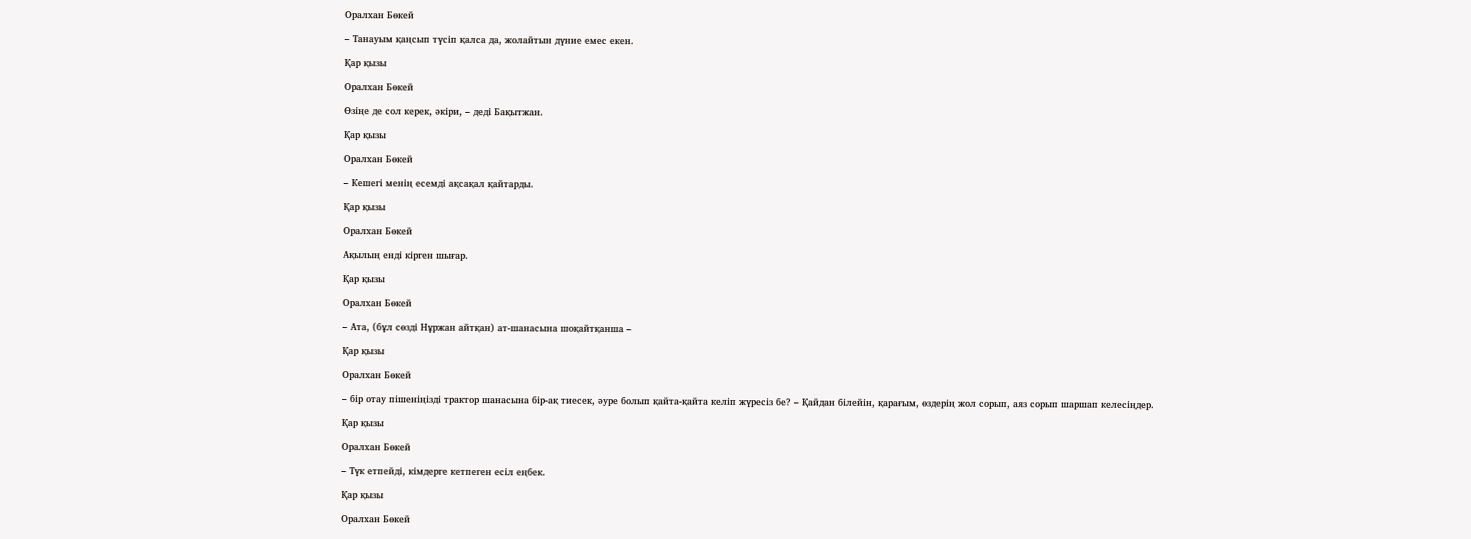Оралхан Бөкей

– Танауым қаңсып түсіп қалса да, жолайтын дүние емес екен.

Қар қызы

Оралхан Бөкей

Өзіңе де сол керек, әкіри, – деді Бақытжан.

Қар қызы

Оралхан Бөкей

– Кешегі менің есемді ақсақал қайтарды.

Қар қызы

Оралхан Бөкей

Ақылың енді кірген шығар.

Қар қызы

Оралхан Бөкей

– Ата, (бұл сөзді Нұржан айтқан) ат-шанасына шоқайтқанша –

Қар қызы

Оралхан Бөкей

– бір отау пішеніңізді трактор шанасына бір-ақ тиесек, әуре болып қайта-қайта келіп жүресіз бе? – Қайдан білейін, қарағым, өздерің жол сорып, аяз сорып шаршап келесіңдер.

Қар қызы

Оралхан Бөкей

– Түк етпейді, кімдерге кетпеген есіл еңбек.

Қар қызы

Оралхан Бөкей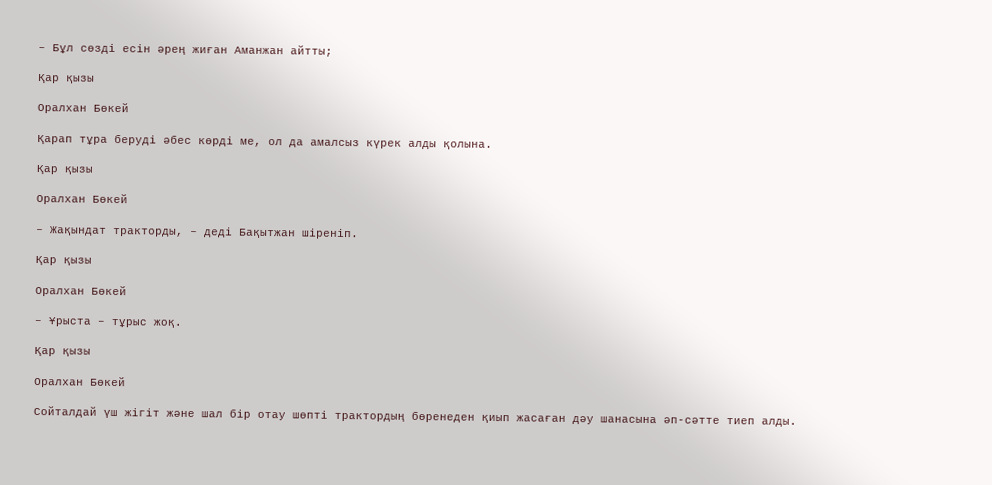– Бұл сөзді есін әрең жиған Аманжан айтты;

Қар қызы

Оралхан Бөкей

Қарап тұра беруді әбес көрді ме, ол да амалсыз күрек алды қолына.

Қар қызы

Оралхан Бөкей

– Жақындат тракторды, – деді Бақытжан шіреніп.

Қар қызы

Оралхан Бөкей

– Ұрыста – тұрыс жоқ.

Қар қызы

Оралхан Бөкей

Сойталдай үш жігіт және шал бір отау шөпті трактордың бөренеден қиып жасаған дәу шанасына әп-сәтте тиеп алды.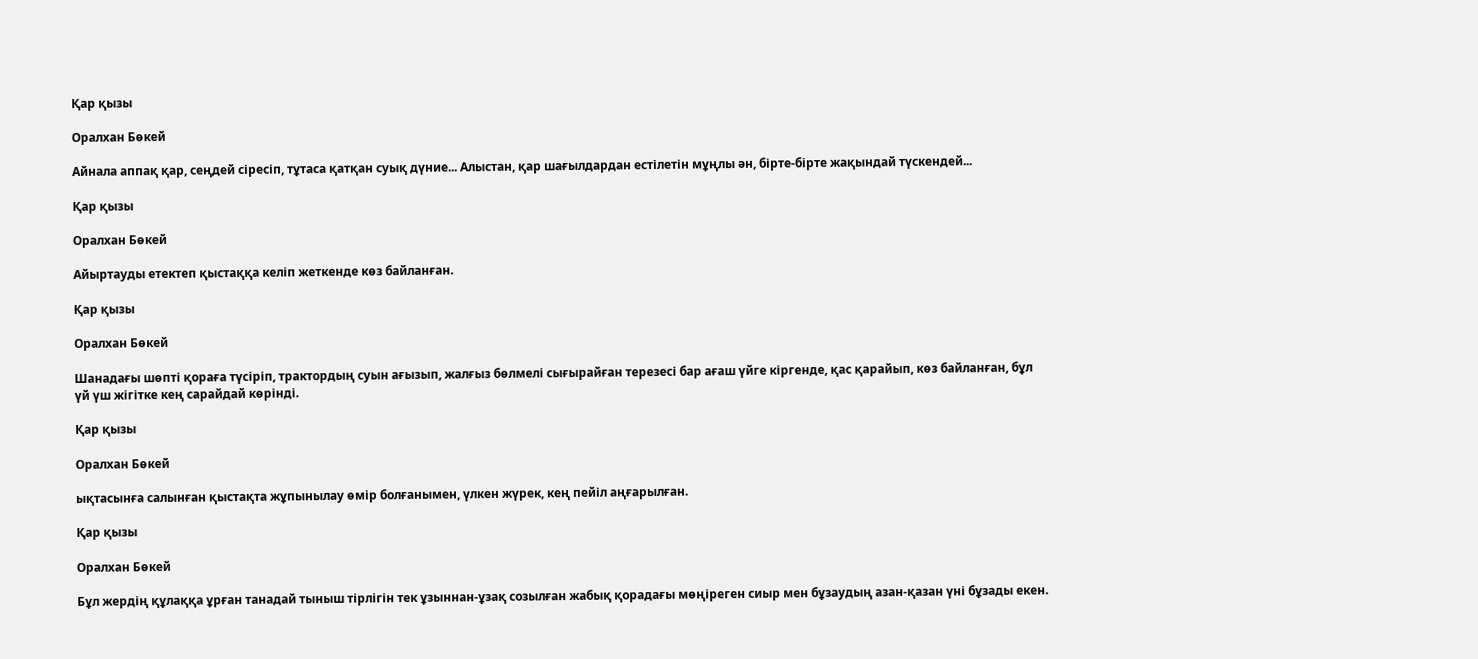Қар қызы

Оралхан Бөкей

Айнала аппақ қар, сеңдей сіресіп, тұтаса қатқан суық дүние... Алыстан, қар шағылдардан естілетін мұңлы ән, бірте-бірте жақындай түскендей...

Қар қызы

Оралхан Бөкей

Айыртауды етектеп қыстаққа келіп жеткенде көз байланған.

Қар қызы

Оралхан Бөкей

Шанадағы шөпті қораға түсіріп, трактордың суын ағызып, жалғыз бөлмелі сығырайған терезесі бар ағаш үйге кіргенде, қас қарайып, көз байланған, бұл үй үш жігітке кең сарайдай көрінді.

Қар қызы

Оралхан Бөкей

ықтасынға салынған қыстақта жұпынылау өмір болғанымен, үлкен жүрек, кең пейіл аңғарылған.

Қар қызы

Оралхан Бөкей

Бұл жердің құлаққа ұрған танадай тыныш тірлігін тек ұзыннан-ұзақ созылған жабық қорадағы мөңіреген сиыр мен бұзаудың азан-қазан үні бұзады екен.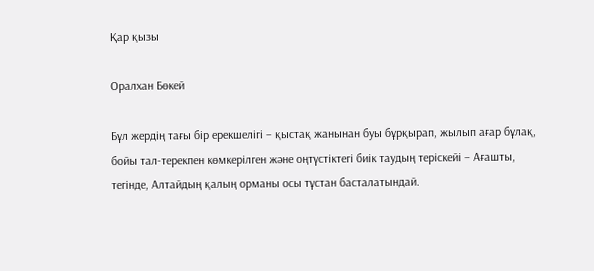Қар қызы

Оралхан Бөкей

Бұл жердің тағы бір ерекшелігі – қыстақ жанынан буы бұрқырап, жылып ағар бұлақ, бойы тал-терекпен көмкерілген және оңтүстіктегі биік таудың теріскейі – Ағашты, тегінде, Алтайдың қалың орманы осы тұстан басталатындай.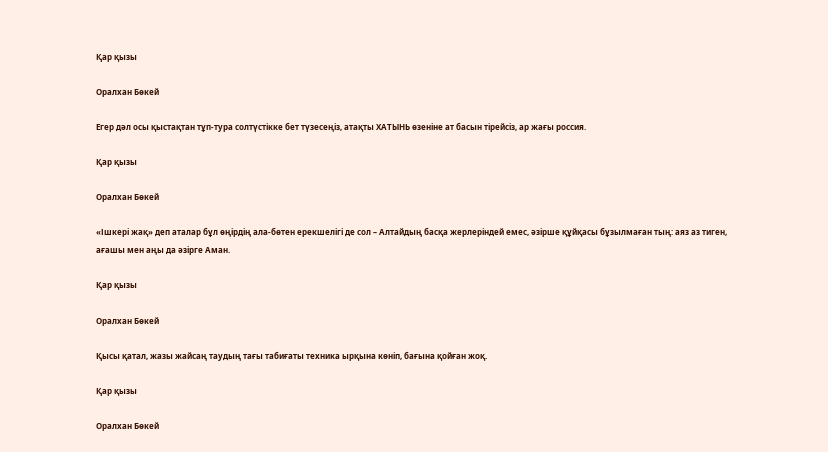Қар қызы

Оралхан Бөкей

Егер дәл осы қыстақтан тұп-тура солтүстікке бет түзесеңіз, атақты ХАТЫНЬ өзеніне ат басын тірейсіз, ар жағы россия.

Қар қызы

Оралхан Бөкей

«Ішкері жақ» деп аталар бұл өңірдің ала-бөтен ерекшелігі де сол – Алтайдың басқа жерлеріндей емес, әзірше құйқасы бұзылмаған тың: аяз аз тиген, ағашы мен аңы да әзірге Аман.

Қар қызы

Оралхан Бөкей

Қысы қатал, жазы жайсаң таудың тағы табиғаты техника ырқына көніп, бағына қойған жоқ.

Қар қызы

Оралхан Бөкей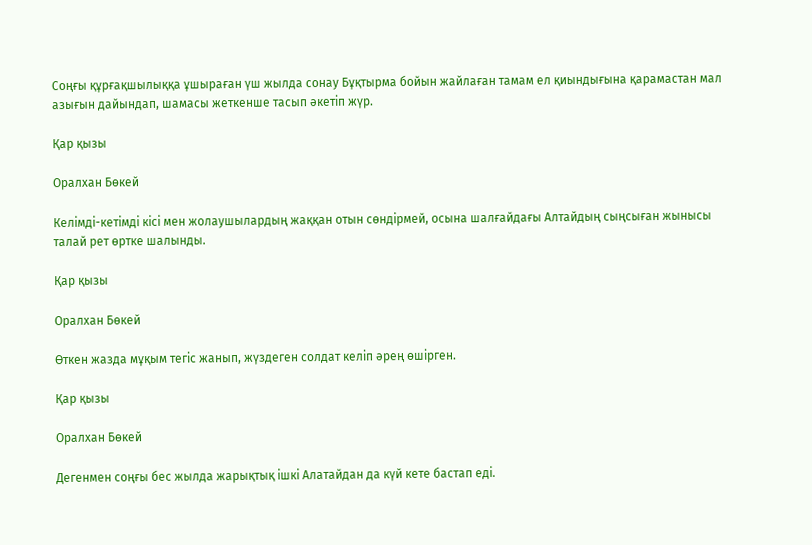Соңғы құрғақшылыққа ұшыраған үш жылда сонау Бұқтырма бойын жайлаған тамам ел қиындығына қарамастан мал азығын дайындап, шамасы жеткенше тасып әкетіп жүр.

Қар қызы

Оралхан Бөкей

Келімді-кетімді кісі мен жолаушылардың жаққан отын сөндірмей, осына шалғайдағы Алтайдың сыңсыған жынысы талай рет өртке шалынды.

Қар қызы

Оралхан Бөкей

Өткен жазда мұқым тегіс жанып, жүздеген солдат келіп әрең өшірген.

Қар қызы

Оралхан Бөкей

Дегенмен соңғы бес жылда жарықтық ішкі Алатайдан да күй кете бастап еді.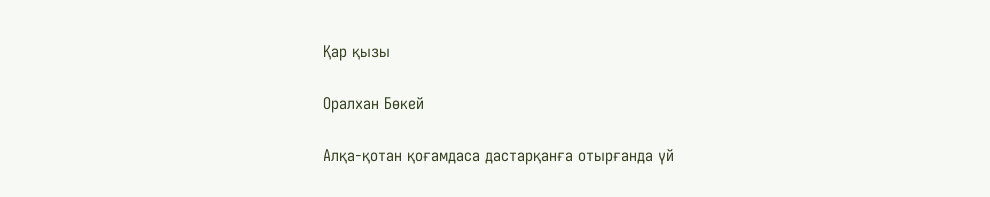Қар қызы

Оралхан Бөкей

Алқа-қотан қоғамдаса дастарқанға отырғанда үй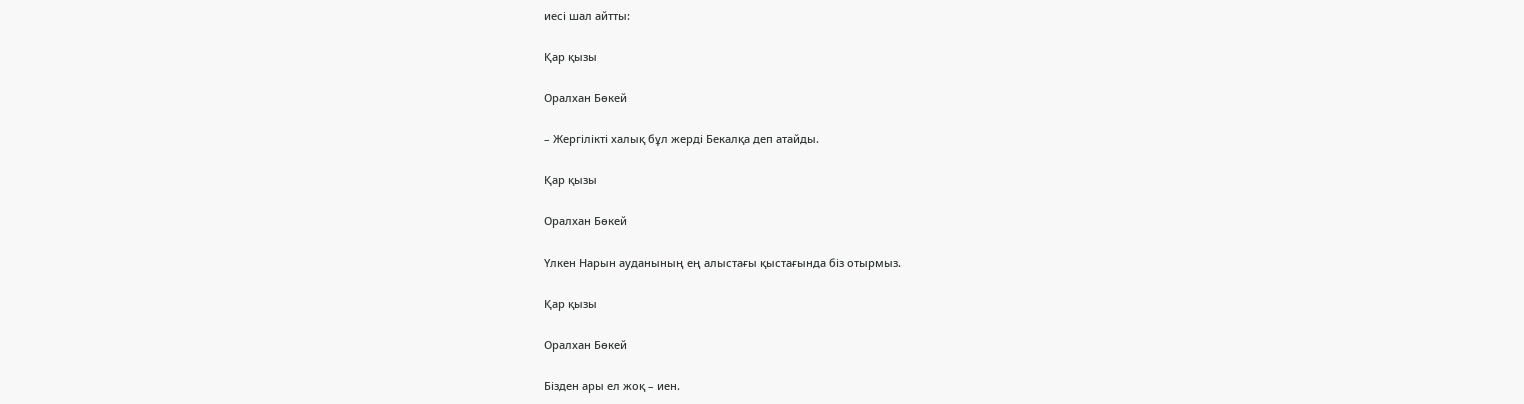иесі шал айтты:

Қар қызы

Оралхан Бөкей

– Жергілікті халық бұл жерді Бекалқа деп атайды.

Қар қызы

Оралхан Бөкей

Үлкен Нарын ауданының ең алыстағы қыстағында біз отырмыз.

Қар қызы

Оралхан Бөкей

Бізден ары ел жоқ – иен.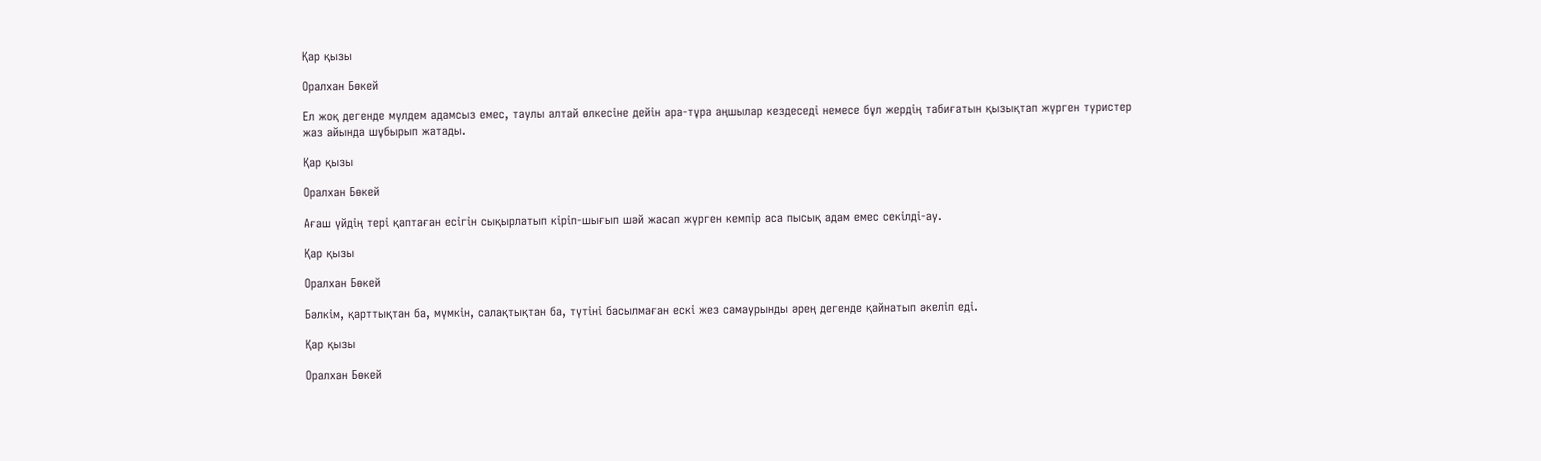Қар қызы

Оралхан Бөкей

Ел жоқ дегенде мүлдем адамсыз емес, таулы алтай өлкесіне дейін ара-тұра аңшылар кездеседі немесе бұл жердің табиғатын қызықтап жүрген туристер жаз айында шұбырып жатады.

Қар қызы

Оралхан Бөкей

Ағаш үйдің тері қаптаған есігін сықырлатып кіріп-шығып шәй жасап жүрген кемпір аса пысық адам емес секілді-ау.

Қар қызы

Оралхан Бөкей

Бәлкім, қарттықтан ба, мүмкін, салақтықтан ба, түтіні басылмаған ескі жез самаурынды әрең дегенде қайнатып әкеліп еді.

Қар қызы

Оралхан Бөкей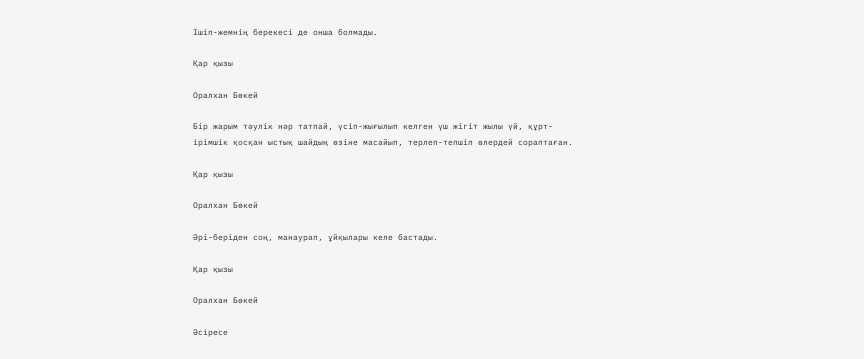Ішіп-жемнің берекесі де онша болмады.

Қар қызы

Оралхан Бөкей

Бір жарым тәулік нәр татпай, үсіп-жығылып келген үш жігіт жылы үй, құрт-ірімшік қосқан ыстық шайдың өзіне масайып, терлеп-тепшіп өлердей сораптаған.

Қар қызы

Оралхан Бөкей

Әрі-беріден соң, манаурап, ұйқылары келе бастады.

Қар қызы

Оралхан Бөкей

Әсіресе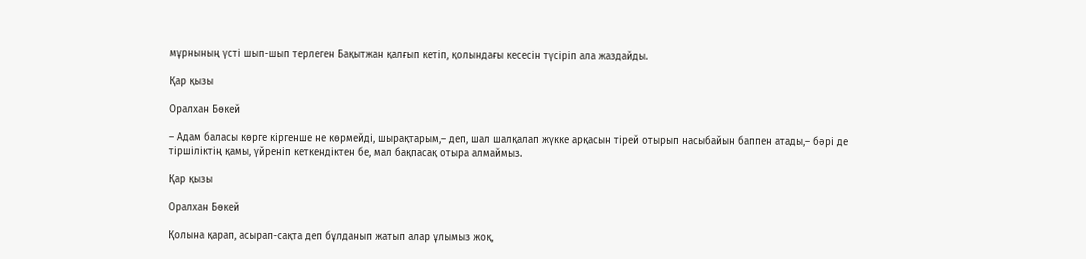мұрнының үсті шып-шып терлеген Бақытжан қалғып кетіп, қолындағы кесесін түсіріп ала жаздайды.

Қар қызы

Оралхан Бөкей

– Адам баласы көрге кіргенше не көрмейді, шырақтарым,– деп, шал шалқалап жүкке арқасын тірей отырып насыбайын баппен атады,– бәрі де тіршіліктің қамы, үйреніп кеткендіктен бе, мал бақпасақ отыра алмаймыз.

Қар қызы

Оралхан Бөкей

Қолына қарап, асырап-сақта деп бұлданып жатып алар ұлымыз жоқ,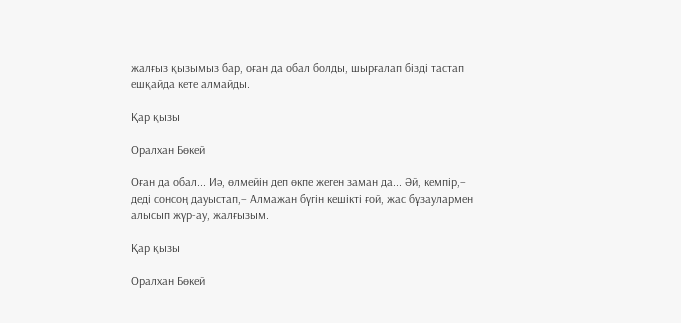жалғыз қызымыз бар, оған да обал болды, шырғалап бізді тастап ешқайда кете алмайды.

Қар қызы

Оралхан Бөкей

Оған да обал... Иә, өлмейін деп өкпе жеген заман да... Әй, кемпір,– деді сонсоң дауыстап,– Алмажан бүгін кешікті ғой, жас бұзаулармен алысып жүр-ау, жалғызым.

Қар қызы

Оралхан Бөкей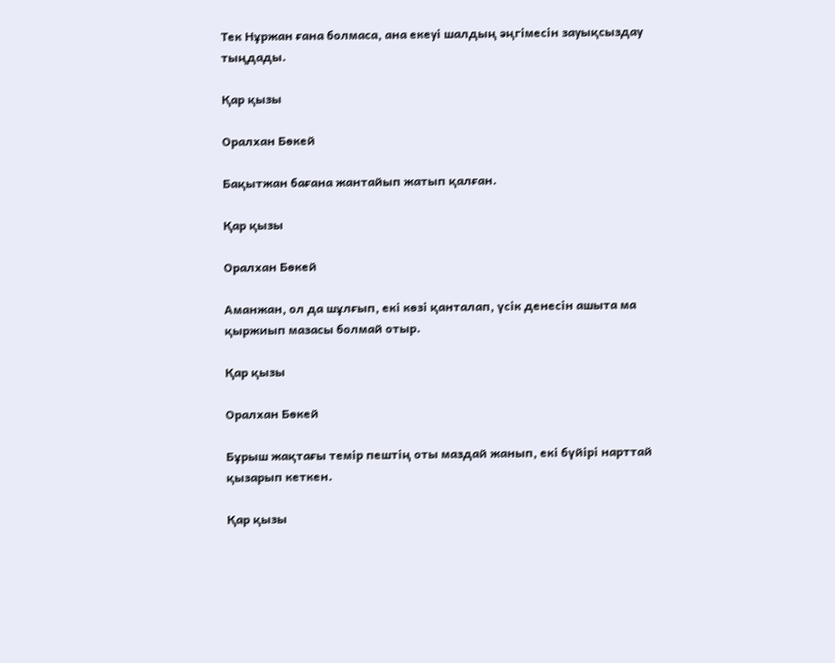Тек Нұржан ғана болмаса, ана екеуі шалдың әңгімесін зауықсыздау тыңдады.

Қар қызы

Оралхан Бөкей

Бақытжан бағана жантайып жатып қалған.

Қар қызы

Оралхан Бөкей

Аманжан, ол да шұлғып, екі көзі қанталап, үсік денесін ашыта ма қыржиып мазасы болмай отыр.

Қар қызы

Оралхан Бөкей

Бұрыш жақтағы темір пештің оты маздай жанып, екі бүйірі нарттай қызарып кеткен.

Қар қызы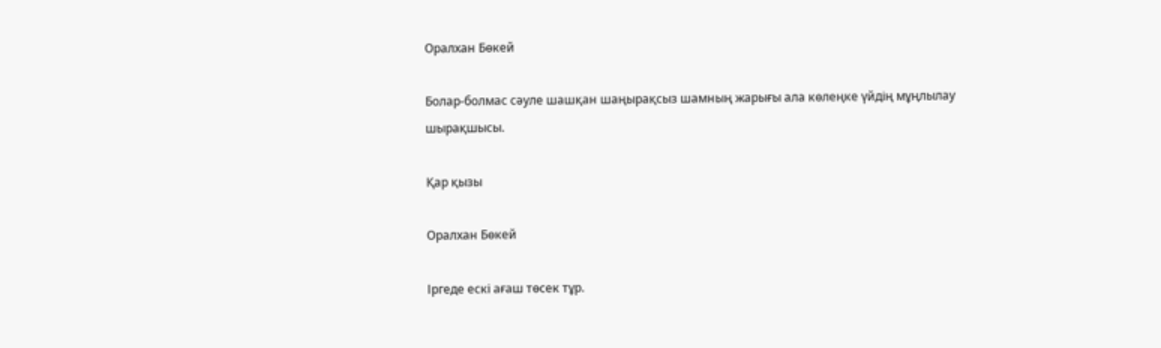Оралхан Бөкей

Болар-болмас сәуле шашқан шаңырақсыз шамның жарығы ала көлеңке үйдің мұңлылау шырақшысы.

Қар қызы

Оралхан Бөкей

Іргеде ескі ағаш төсек тұр.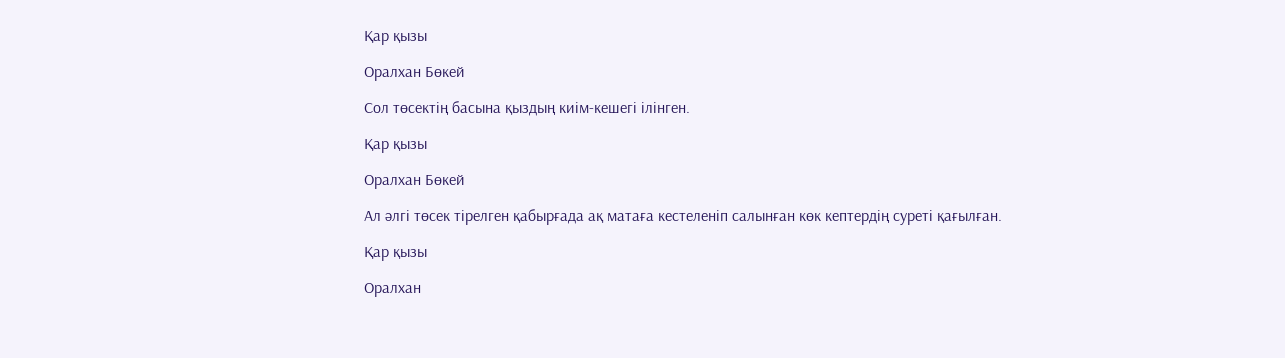Қар қызы

Оралхан Бөкей

Сол төсектің басына қыздың киім-кешегі ілінген.

Қар қызы

Оралхан Бөкей

Ал әлгі төсек тірелген қабырғада ақ матаға кестеленіп салынған көк кептердің суреті қағылған.

Қар қызы

Оралхан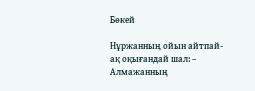Бөкей

Нұржанның ойын айтпай-ақ оқығандай шал: – Алмажанның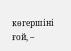көгершіні ғой, –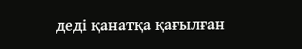деді қанатқа қағылған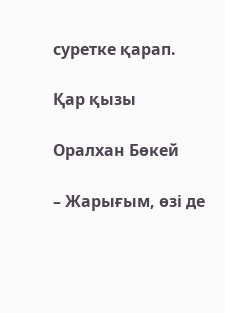суретке қарап.

Қар қызы

Оралхан Бөкей

– Жарығым, өзі де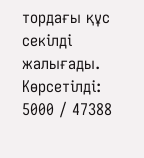тордағы құс секілді жалығады.
Көрсетілді: 5000 / 47388